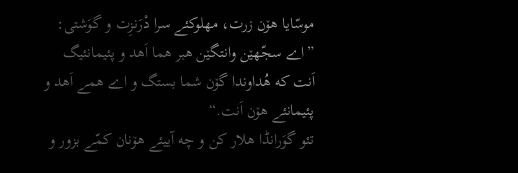موسّایا هۆن زرت، مهلوکئے سرا دْرَنزِت و گوَشتی: ”اے سجّهێن وانتگێن هبر هما اَهد و پئیمانئیگ اَنت که هُداوندا گۆن شما بستگ و اے همے اَهد و پئیمانئے هۆن اَنت.“
تئو گوَرانڈا هلار کن و چه آییئے هۆنان کمّے بزور و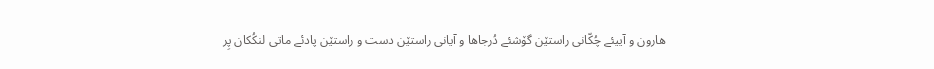هارون و آییئے چُکّانی راستێن گۆشئے دُرجاها و آیانی راستێن دست و راستێن پادئے ماتی لنکُکان پِر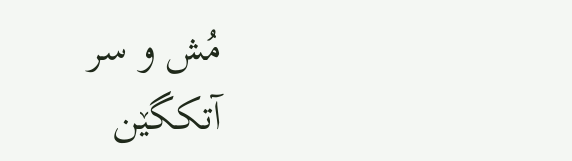مُش و سر آتکگێن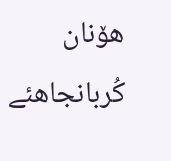هۆنان کُربانجاهئے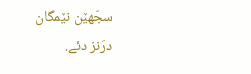سجّهێن نێمگان درَنز دئے.